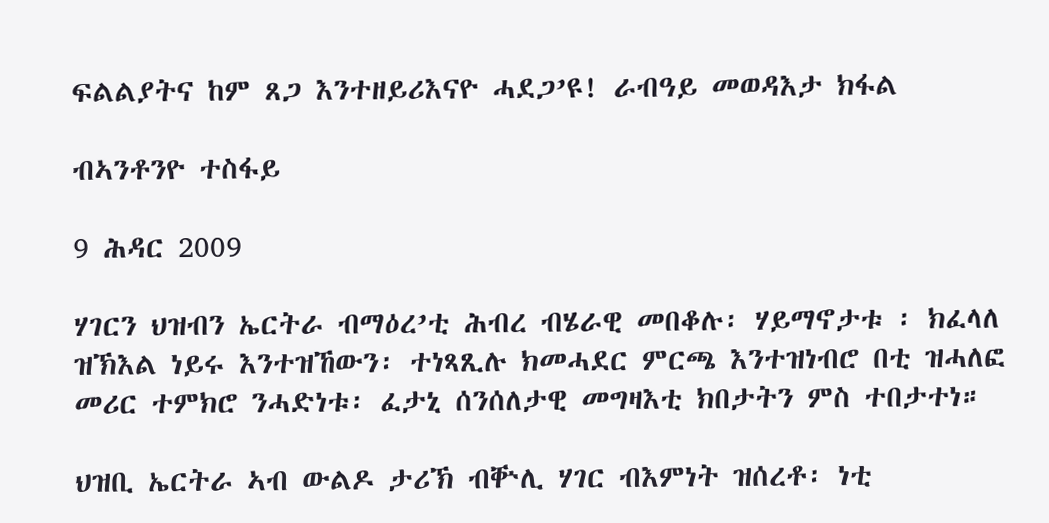ፍልልያትና ከም ጸጋ እንተዘይሪእናዮ ሓደጋ’ዩ! ራብዓይ መወዳእታ ክፋል

ብኣንቶንዮ ተስፋይ

9 ሕዳር 2009

ሃገርን ህዝብን ኤርትራ ብማዕረ’ቲ ሕብረ ብሄራዊ መበቆሉ፡ ሃይማኖታቱ ፡ ክፈላለ ዝኽእል ነይሩ እንተዝኸውን፡ ተነጻጺሉ ክመሓደር ምርጫ እንተዝነብሮ በቲ ዝሓለፎ መሪር ተምክሮ ንሓድነቱ፡ ፈታኒ ሰንሰለታዊ መግዛእቲ ክበታትን ምስ ተበታተነ።

ህዝቢ ኤርትራ ኣብ ውልዶ ታሪኽ ብቝሊ ሃገር ብእምነት ዝሰረቶ፡ ነቲ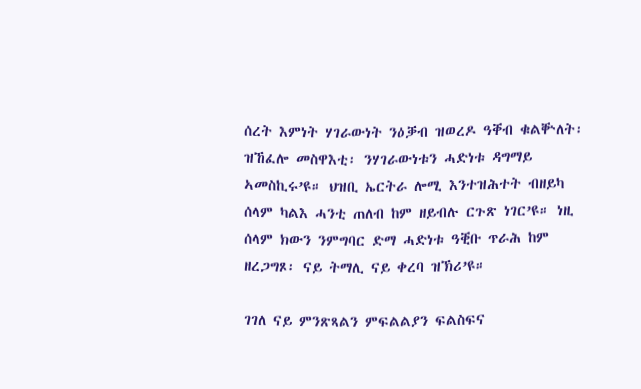ሰረት እምነት ሃገራውነት ንዕቓብ ዝወረዶ ዓቐብ ቁልቝለት፡ ዝኸፈሎ መስዋእቲ፡ ንሃገራውነቱን ሓድነቱ ዳግማይ ኣመስኪሩ’ዩ። ህዝቢ ኤርትራ ሎሚ እንተዝሕተት ብዘይካ ሰላም ካልእ ሓንቲ ጠለብ ከም ዘይብሉ ርጉጽ ነገር’ዩ። ነዚ ሰላም ክውን ንምግባር ድማ ሓድነቱ ዓቒቡ ጥራሕ ከም ዘረጋግጾ፡ ናይ ትማሊ ናይ ቀረባ ዝኽሪ’ዩ።

ገገለ ናይ ምንጽጻልን ምፍልልያን ፍልስፍና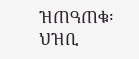ዝጠዓጠቁ፡ ህዝቢ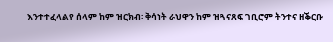እንተተፈላልየ ሰላም ከም ዝርክብ፡ ቅሳነት ራህዋን ከም ዝጓናጸፍ ገቢሮም ትንተና ዘቕርቡ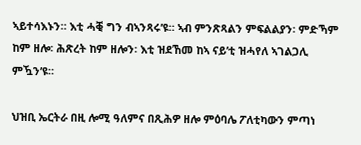ኣይተሳእኑን። እቲ ሓቒ ግን ብኣንጻሩ’ዩ። ኣብ ምንጽጻልን ምፍልልያን፡ ምድኻም ከም ዘሎ፡ ሕጽረት ከም ዘሎን፡ እቲ ዝደኸመ ከኣ ናይ’ቲ ዝሓየለ ኣገልጋሊ ምዃን’ዩ።

ህዝቢ ኤርትራ በዚ ሎሚ ዓለምና በጺሕዎ ዘሎ ምዕባሌ ፖለቲካውን ምጣነ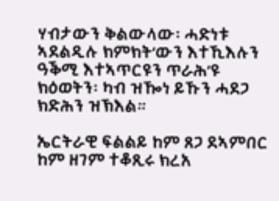ሃብታውን ቅልውላው፡ ሓድነቱ ኣደልዲሉ ክምክት’ውን እተኺእሉን ዓቕሚ እተኣጥርዩን ጥራሕ’ዩ ክዕወትን፡ ካብ ዝዀነ ይኹን ሓደጋ ክድሕን ዝኽእል።

ኤርትራዊ ፍልልይ ከም ጸጋ ደኣምበር ከም ዘገም ተቆጺሩ ክረአ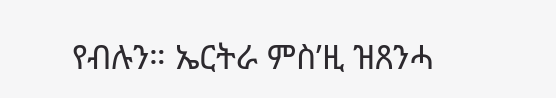የብሉን። ኤርትራ ምስ’ዚ ዝጸንሓ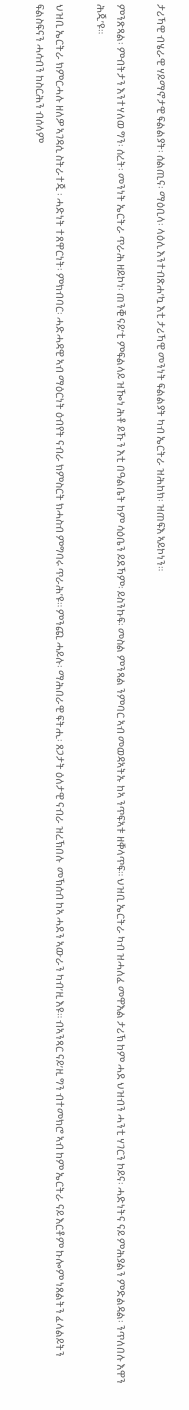ታሪኻዊ ብሄራዊ ሃይማኖታዊ ፍልልያት፡ ሰልጢና፡ ማዕቢላ፡ ላዕሊ እንተብጽሐ’ኳ እቲ ታሪኻዊ መንነት ፍልልያት ካብ ኤርትራ ዝሕከክ፡ ዝጠፍእ ኣይኮነን።

ምንጽጻል፡ ምብትታን እንተሃለወ ግን፡ ሰረት፡ መንነት ኤርትራ ጥራሕ ዘይኮነ፡ ጠንቒ ናይ’ቲ ምፍልላይ ዝዀነ ሕቶ ይኹን እቲ በዓልቤት ከም ሳዕቤን ይደኻም፡ ይስንኩፍ፡ መስል ምንጻል ንምባር ኣብ መወዳኣትኡ ከኣ ንጥፍኣቱ ዘቐላጥፍ። ህዝቢ ኤርትራ ካብ ዝሓለፈ መዋእል ታሪኽ ከም ሓደ ህዝብን ሓንቲ ሃገርን ኮይና፡ ሓድነትና ናይ ምሕያልን ምድልዳል፡ ንጥለበሉ እዋን ሕጂ’ዩ።

ህዝቢ ኤርትራ ክምርሓሉ ዘለዎ ኣገዳሲ ስትራተጂ ፡ ሓድነት ተጸዋርነት፡ ምክብባር፡ ሓድሓዳዊ ኣብ ማዕርነት ዕብየት ናብራ ክምስርት ክሓስብ ምግባሩ ጥራሕ’ዩ። ምንጪ ሓይሉ፡ ማሕበራዊ ፍትሒ፡ ጸጋታት ዕለታዊ ናብራ ዝረኽበሉ  መኽሰብ ከኣ ሓደን ኣውራን ካብ’ዚ እዩ። ብኣንጻር ናይ’ዚ ግን ብተመክሮ ኣብ ከም ኤርትራ ናይ እርቶም ኩሎም ነጸልትን ፈላልይትን ፍልስፍናን ሓሳብን ከስርሕን ብሰላም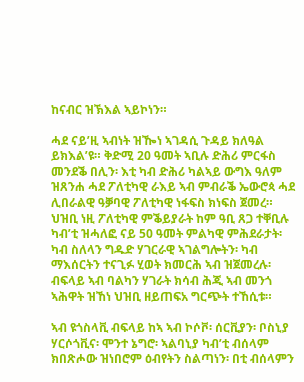ከናብር ዝኽእል ኣይኮነን።

ሓደ ናይ’ዚ ኣብነት ዝዀነ ኣገዳሲ ጉዳይ ክለዓል ይክእል’ዩ። ቅድሚ 20 ዓመት ኣቢሉ ድሕሪ ምርፋስ መንደቕ በሊን፡ እቲ ካብ ድሕሪ ካልኣይ ውግእ ዓለም ዝጸንሐ ሓደ ፖለቲካዊ ራእይ ኣብ ምብራቕ ኤውሮጳ ሓደ ሊበራልዊ ዓቓባዊ ፖለቲካዊ ነፋፍስ ክነፍስ ጀመረ። ህዝቢ ነዚ ፖለቲካዊ ምቕይያራት ከም ዓቢ ጸጋ ተቐቢሉ ካብ’ቲ ዝሓለፎ ናይ 50 ዓመት ምልካዊ ምሕደራታት፡ ካብ ስለላን ግዱድ ሃገርራዊ ኣገልግሎትን፡ ካብ ማእሰርትን ተናጊፉ ሂወት ክመርሕ ኣብ ዝጀመረሉ፡ ብፍላይ ኣብ ባልካን ሃገራት ክሳብ ሕጂ ኣብ መንጎ ኣሕዋት ዝኸነ ህዝቢ ዘይጠፍአ ግርጭት ተኸሲቱ።

ኣብ ዩጎስላቪ ብፍላይ ከኣ ኣብ ኮሶቮ፡ ሰርቪያን፡ ቦስኒያ ሃርሶጎቪና፡ ሞንተ ኔግሮ፡ ኣልባኒያ ካብ’ቲ ብሰላም ክበጽሖው ዝነበሮም ዕብየትን ስልጣነን፡ በቲ ብሰላምን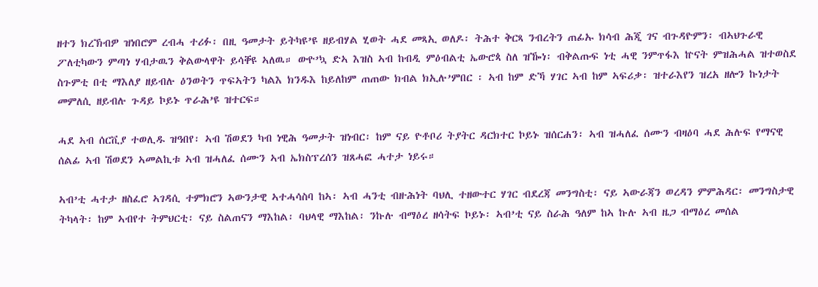ዘተን ክረኽብዎ ዝነበሮም ረብሓ ተሪፉ፡ በዚ ዓመታት ይትካዩ’ዩ ዘይብሃል ሂወት ሓደ መጻኢ ወለዶ፡ ትሕተ ቅርጻ ንብረትን ጠፊኡ ክሳብ ሕጂ ገና ብጉዳዮምን፡ ብኣህጉራዊ ፖለቲካውን ምጣነ ሃብታዉን ቅልውላዋት ይሳቐዩ ኣለዉ። ውዮ’ኳ ድኣ እዝስ ኣብ ከብዲ ምዕብልቲ ኤውሮጳ ስለ ዝዀነ፡ ብቅልጡፍ ነቲ ሓዊ ንምጥፋእ ኵናት ምዝሕሓል ዝተወስደ ስጉምቲ በቲ ማእለያ ዘይብሉ ዕንወትን ጥፍኣትን ካልእ ክንዱእ ከይለከም ጠጠው ክብል ክኢሉ’ምበር ፡ ኣብ ከም ድኻ ሃገር ኣብ ከም ኣፍሪቃ፡ ዝተራእየን ዝረአ ዘሎን ኩነታት መምለሲ ዘይብሉ ጉዳይ ኮይኑ ጥራሕ’ዩ ዝተርፍ።

ሓደ ኣብ ሰርቪያ ተወሊዱ ዝዓበየ፡ ኣብ ሽወደን ካብ ነዊሕ ዓመታት ዝነብር፡ ከም ናይ ዮቶቦሪ ትያትር ዳርክተር ኮይኑ ዝሰርሐን፡ ኣብ ዝሓለፈ ሰሙን ብዛዕባ ሓደ ሕሉፍ የማናዊ ሰልፊ ኣብ ሽወደን ኣመልኪቱ ኣብ ዝሓለፈ ሰሙን ኣብ ኤክስፕረሰን ዝጸሓፎ ሓተታ ነይሩ።

ኣብ’ቲ ሓተታ ዘስፈሮ ኣገዳሲ ተምክሮን ኣውንታዊ ኣተሓሳስባ ከኣ፡ ኣብ ሓንቲ ብዙሕነት ባህሊ ተዘውተር ሃገር ብደረጃ መንግስቲ፡ ናይ ኣውራጃን ወረዳን ምምሕዳር፡ መንግስታዊ ትካላት፡ ከም ኣብየተ ትምህርቲ፡ ናይ ስልጠናን ማእከል፡ ባህላዊ ማእከል፡ ንኩሉ ብማዕረ ዘሳትፍ ኮይኑ፡ ኣብ’ቲ ናይ ስራሕ ዓለም ከኣ ኩሉ ኣብ ዜጋ ብማዕረ መሰል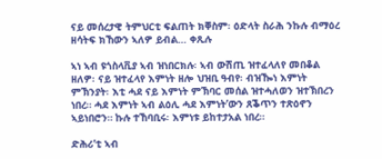ናይ መሰረታዊ ትምህርቲ ፍልጠት ክቐስም፡ ዕድላት ስራሕ ንኩሉ ብማዕረ ዘሳትፍ ክኸውን ኣለዎ ይብል… ቀጺሉ

ኣነ ኣብ ዩጎስላቪያ ኣብ ዝነበርክሉ፡ ኣብ ውሽጢ ዝተፈላለየ መበቆል ዘለዎ፡ ናይ ዝተፈላየ እምነት ዘሎ ህዝቢ ዓብየ፡ ብዝዀነ እምነት ምኽንያት፡ እቲ ሓደ ናይ እምነት ምኽባር መሰል ዝተሓለወን ዝተኽበረን ነበረ። ሓደ እምነት ኣብ ልዕሊ ሓደ እምነት’ውን ጸቕጥን ተጽዕኖን ኣይነበሮን። ኩሉ ተኸባቢሩ፡ እምነቱ ይከተታአል ነበረ።

ድሕሪ’ቲ ኣብ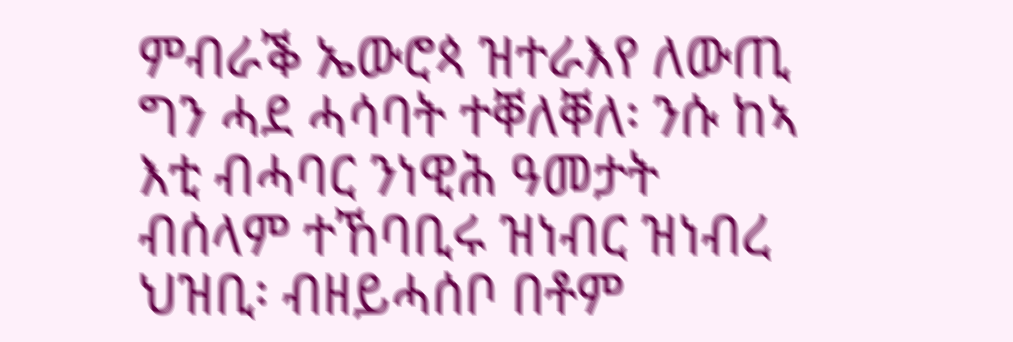ምብራቕ ኤውሮጳ ዝተራእየ ለውጢ ግን ሓደ ሓሳባት ተቐለቐለ፡ ንሱ ከኣ እቲ ብሓባር ንነዊሕ ዓመታት ብሰላም ተኸባቢሩ ዝነብር ዝነብረ ህዝቢ፡ ብዘይሓሰቦ በቶም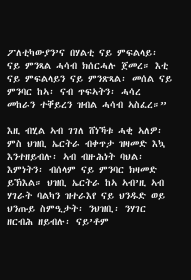ፖለቲካውያን’ና በሃልቲ ናይ ምፍልላይ፡ ናይ ምንጻል ሓሳብ ክሰርሓሉ ጀመረ። እቲ ናይ ምፍልላይን ናይ ምንጽጻል፡ መሰል ናይ ምንባር ከኣ፡ ናብ ጥፍኣትን፡ ሓሳረ መከራን ተቐይረን ዝብል ሓሳብ ኣስፈረ።”

እዚ ብሂል ኣብ ገገለ ሸነኻቱ ሓቂ ኣለዎ፡ ምስ ህዝቢ ኤርትራ ብቀጥታ ዝዛመድ እኳ እንተዘይብሉ፡ ኣብ ብዙሕነት ባህል፡ እምነትን፡ ብሰላም ናይ ምንባር ክዛመድ ይኽእል። ህዝቢ ኤርትራ ከኣ ኣብ’ዚ ኣብ ሃገራት ባልካን ዝተራእየ ናይ ህንዱድ ወይ ህንጡይ ስምዒታት፡ ንህዝቢ፡ ንሃገር ዘርብሕ ዘይብሉ፡ ናይ’ቶም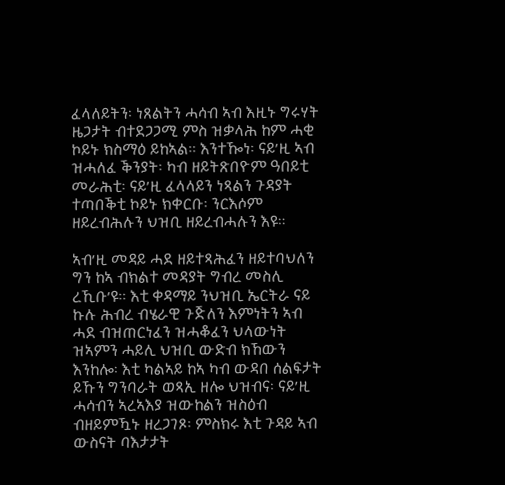ፈላለይትን፡ ነጸልትን ሓሳብ ኣብ እዚኑ ግሩሃት ዜጋታት ብተደጋጋሚ ምስ ዝቃላሕ ከም ሓቂ ኮይኑ ክስማዕ ይከኣል። እንተዀነ፡ ናይ’ዚ ኣብ ዝሓለፈ ቕንያት፡ ካብ ዘይትጽበዮም ዓበይቲ መራሕቲ፡ ናይ’ዚ ፈላላይን ነጻልን ጉዳያት ተጣበቕቲ ኮይኑ ክቀርቡ፡ ንርእሶም ዘይረብሕሉን ህዝቢ ዘይረብሓሉን እዩ።

ኣብ’ዚ መዳይ ሓደ ዘይተጻሕፈን ዘይተባህለን ግን ከኣ ብክልተ መዳያት ግብረ መስሊ ረኺቡ’ዩ። እቲ ቀዳማይ ንህዝቢ ኤርትራ ናይ ኩሉ ሕብረ ብሄራዊ ጉጅለን እምነትን ኣብ ሓደ ብዝጠርነፈን ዝሓቆፈን ህላውነት ዝኣምን ሓይሊ ህዝቢ ውድብ ክኸውን እንከሎ፡ እቲ ካልኣይ ከኣ ካብ ውዳበ ሰልፍታት ይኹን ግንባራት ወጻኢ ዘሎ ህዝብና፡ ናይ’ዚ ሓሳብን ኣረኣእያ ዝውከልን ዝስዕብ ብዘይምዃኑ ዘረጋገጾ፡ ምስክሩ እቲ ጉዳይ ኣብ ውስናት ባእታታት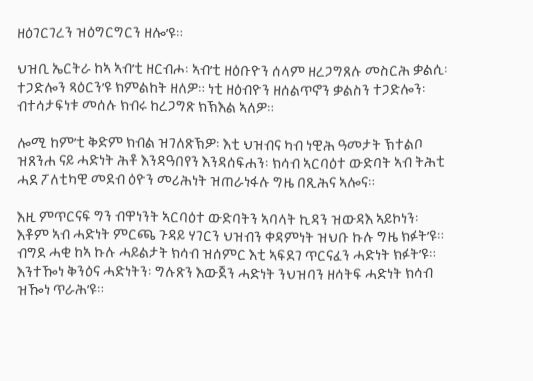ዘዕገርገረን ዝዕግርግርን ዘሎ’ዩ።

ህዝቢ ኤርትራ ከኣ ኣብ’ቲ ዘርብሖ፡ ኣብ’ቲ ዘዕቡዮን ሰላም ዘረጋግጸሉ መስርሕ ቃልሲ፡ ተጋድሎን ጻዕርን’ዩ ክምልከት ዘለዎ። ነቲ ዘዕብዮን ዘሰልጥኖን ቃልስን ተጋድሎን፡ ብተሳታፍነቱ መሰሉ ክብሩ ከረጋግጽ ክኽእል ኣለዎ።

ሎሚ ከም’ቲ ቅድም ክብል ዝገለጽኽዎ፡ እቲ ህዝብና ካብ ነዊሕ ዓመታት ኽተልቦ ዝጸንሐ ናይ ሓድነት ሕቶ እንዳዓበየን እንዳሰፍሐን፡ ክሳብ ኣርባዕተ ውድባት ኣብ ትሕቲ ሓደ ፖለቲካዊ መደብ ዕዮን መሪሕነት ዝጠራነፋሉ ግዜ በጺሕና ኣሎና።

እዚ ምጥርናፍ ግን ብዋነንት ኣርባዕተ ውድባትን ኣባላት ኪዳን ዝውዳእ ኣይኮነን፡ እቶም ኣብ ሓድነት ምርጫ ጉዳይ ሃገርን ህዝብን ቀዳምነት ዝህቡ ኩሉ ግዜ ክፉት’ዩ። ብግደ ሓቂ ከኣ ኩሉ ሓይልታት ክሳብ ዝሰምር እቲ ኣፍደገ ጥርናፈን ሓድነት ክፉት’ዩ። እንተዀነ ቅንዕና ሓድነትን፡ ግሉጽን እውጀን ሓድነት ንህዝባን ዘሳትፍ ሓድነት ክሳብ ዝዀነ ጥራሕ’ዩ።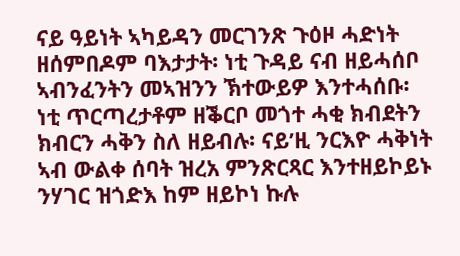ናይ ዓይነት ኣካይዳን መርገንጽ ጉዕዞ ሓድነት ዘሰምበዶም ባእታታት፡ ነቲ ጉዳይ ናብ ዘይሓሰቦ ኣብንፈንትን መኣዝንን ኽተውይዎ እንተሓሰቡ፡ ነቲ ጥርጣረታቶም ዘቕርቦ መጎተ ሓቂ ክብደትን ክብርን ሓቅን ስለ ዘይብሉ፡ ናይ’ዚ ንርእዮ ሓቅነት ኣብ ውልቀ ሰባት ዝረአ ምንጽርጻር እንተዘይኮይኑ ንሃገር ዝጎድእ ከም ዘይኮነ ኩሉ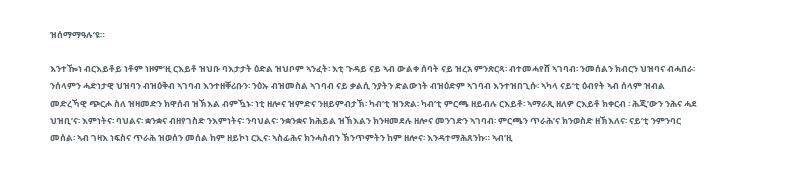ዝሰማማዓሉ’ዩ።

እንተዀነ ብርእይቶይ ነቶም ነዞም’ዚ ርእይቶ ዝህቡ ባእታታት ዕድል ዝህቦም ኣንፈት፡ እቲ ጉዳይ ናይ ኣብ ውልቀ ሰባት ናይ ዝረአ ምንጽርጻ፡ ብተመሓየሸ ኣገባብ፡ ንመሰልን ክብርን ህዝባና ብሓበራ፡ ንሰላምን ሓድነታዊ ህዝባን ብዝዕቅብ ኣገባብ እንተዘቐሪቡን፡ ንዕኡ ብዝመስል ኣገባብ ናይ ቃልሲ ንያትን ድልውነት ብዝዕድም ኣገባብ እንተዝበጊሱ፡ ኣካላ ናይ’ቲ ዕብየት ኣብ ሰላም ዝብል መድረኻዊ ጭርሖ ስለ ዝዛመድን ክዋሰብ ዝኽእል ብምዃኑ፡ ነቲ ዘሎና ዝምድና ንዘይምብታኽ፡ ካብ’ቲ ዝንጽል፡ ካብ’ቲ ምርጫ ዘይብሉ ርእይቶ፡ ኣማራጺ ዘለዎ ርእይቶ ክቀርብ ፡ ሕጂ’ውን ንሕና ሓደ ህዝቢ’ና፡ እምነትና፡ ባህልና፡ ቋንቋና ብዘየገስድ ንእምነትና፡ ንባህልና፡ ንቋንቋና ክሕይል ዝኽእልን ክንዛመደሉ ዘሎና መንገድን ኣገባብ፡ ምርጫን ጥራሕ’ና ክንወስድ ዘኽእለና፡ ናይ’ቲ ንምንባር መሰል፡ ኣብ ገዛእ ነፍስና ጥራሕ ዝወሰን መሰል ከም ዘይኮነ ርኢና፡ ኣስፊሕና ክንሓስብን ኽንጥምትን ከም ዘሎና፡ እንዳተማሕጸንኩ። ኣብ’ዚ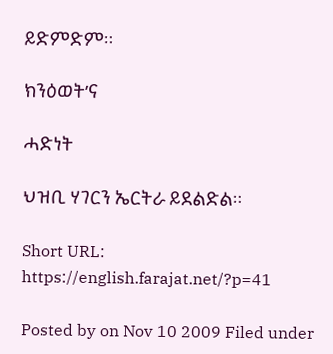ይድምድም።

ክንዕወት’ና

ሓድነት

ህዝቢ ሃገርን ኤርትራ ይደልድል።

Short URL: https://english.farajat.net/?p=41

Posted by on Nov 10 2009 Filed under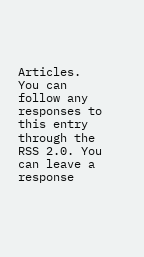Articles. You can follow any responses to this entry through the RSS 2.0. You can leave a response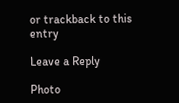or trackback to this entry

Leave a Reply

Photo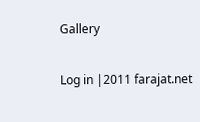Gallery

Log in |2011 farajat.net